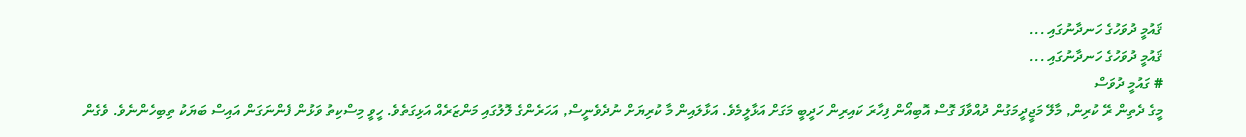ޤައުމީ ދުވަހުގެ ހަނދާނުގައި ...
ޤައުމީ ދުވަހުގެ ހަނދާނުގައި ...
# ގައުމީ ދުވަސް
މީގެ ދެތިން ރޭ ކުރިން, މާލޭ މަޖީދީމަގުން ދުއްވާފަ ގޮސް އޮބިއޯން ފިހާރަ ކައިރިން ހަދީބީ މަގަށް އަޅާލީމެވެ. އަޅާލައިން މާ ކުރިޔަށް ނުދެވެނީސް, އަހަރެންގެ ލޮލުގައި މަންޒަރެއް އަޅިގަތެވެ. ހީވީ މިސްކިތު ވަޅުން ފެންނަގަން އައިސް ބަޔަކު ތިބިހެންނެވެ. ވެގެން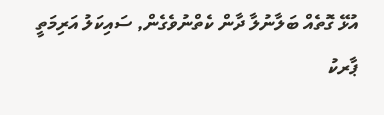އުޅޭ ގޮތެއް ބަލާނުލާ ދާން ކެތްނުވެގެން, ސައިކަލު އަރިމަތީ ޕާރކު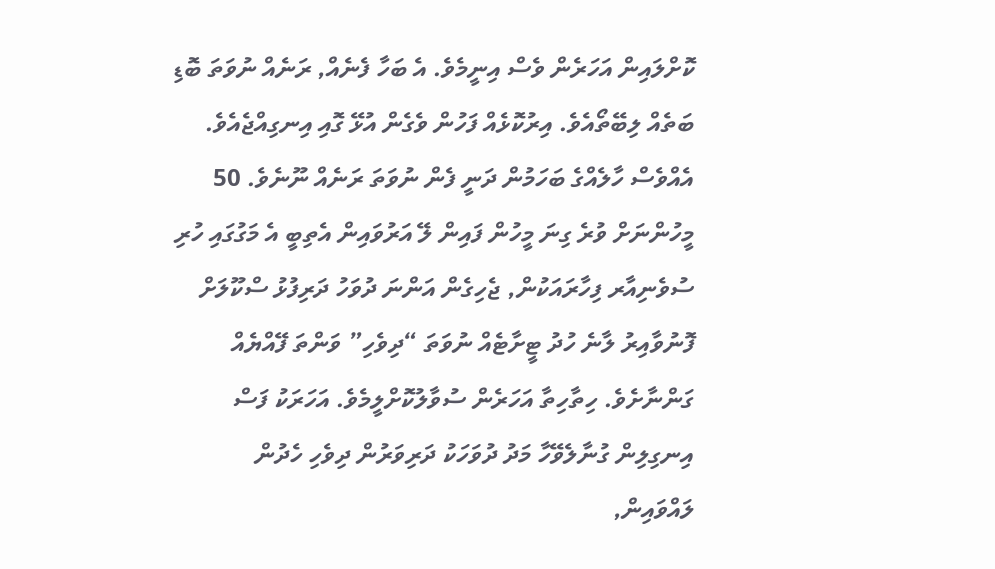ކޮށްލައިން އަހަރެން ވެސް އިނީމެވެ. އެ ބަހާ ފެނެއް, ރަނެއް ނުވަތަ ބޮޑި ބަތެއް ލިބޭތޯއެވެ. އިރުކޮޅެއް ފަހުން ވެގެން އުޅޭ ގޮއި އިނގިއްޖެއެވެ. އެއްވެސް ހާލެއްގެ ބަހަމުން ދަނީ ފެން ނުވަތަ ރަނެއް ނޫނެވެ. 50 މީހުންނަށް ވުރެ ގިނަ މީހުން ފައިން ލޭ އަރުވައިން އެތިބީ އެ މަގުގައި ހުރި ސުވެނިއާރ ފިހާރައަކުން, ޖެހިގެން އަންނަ ދުވަހު ދަރިފުޅު ސްކޫލަށް ފޮނުވާއިރު ލާނެ ހުދު ޓީށާޓެއް ނުވަތަ “ދިވެހި” ވަންތަ ފޭއްޔެއް ގަންނާށެވެ. ހިތާހިތާ އަހަރެން ސުވާލުކޮށްލީމެވެ. އަހަރަކު ފަސް އިނގިލިން ގުނާލެވޭހާ މަދު ދުވަހަކު ދަރިވަރުން ދިވެހި ހެދުން ލައްވައިން,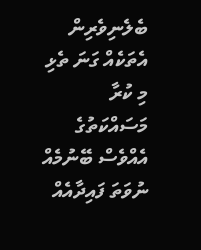ބެލެނިވެރިން އެތަކެއް ގަނަ ތެޅި މި ކުރާ މަސައްކަތުގެ އެއްވެސް ބޭނުމެއް ނުވަތަ ފައިދާއެއް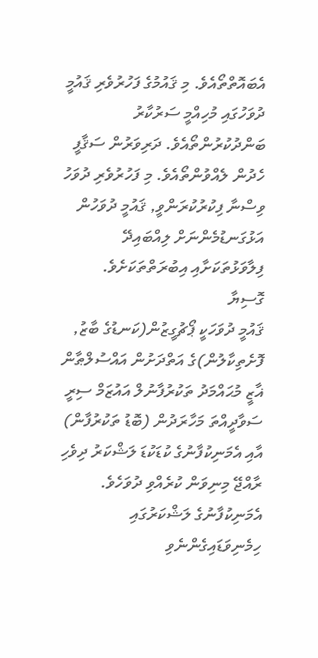އެބައޮތްތޯއެވެ. މި ޤައުމުގެ ފަހުރުވެރި ޤައުމީ ދުވަހުގައި މުހިއްމީ ސަރުކާރު ބަންދުކުރުންތޯއެވެ. ދަރިވަރުން ސަޤާފީ ހެދުން ލެއްވުންތޯއެވެ. މި ފަހުރުވެރި ދުވަހު ވިސްނާ ފިކުރުކުރަންވީ, ޤައުމީ ދުވަހުން އަޅުގަނޑުމެންނަށް ލިއްބައިދޭ ފިލާވަޅުތަކަށާއި އިބުރަތްތަކަށެވެ.
ގޮސިޔާ
ޤައުމީ ދުވަހަކީ ޕޯޗުގީޒުން(ކަނޑުގެ ބާޒު, ފޮށެތިކާލުން)ގެ އަތްދަށުން އައްސުލްޠާން ޣާޒީ މުޙައްމަދު ތަކުރުފާނުލް އައުޒަމް ސިރީ ސަވާދީއްތަ މަހާރަދުން (ބޮޑު ތަކުރުފާން) އާއި އެމަނިކުފާނުގެ ކުޑަކުޑަ ލަޝްކަރު ދިވެހި ރާއްޖޭ މިނިވަން ކުރެއްވި ދުވަހެވެ. އެމަނިކުފާނުގެ ލަޝްކަރުގައި ހިމެނިވަޑައިގެންނެވި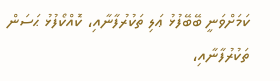ކަމަށްވަނީ ބޭބޭފުޅު ޢަލި ތަކުރުފާނާއި، ކޮއްކޯފުޅު ޙަސަން ތަކުރުފާނާއި،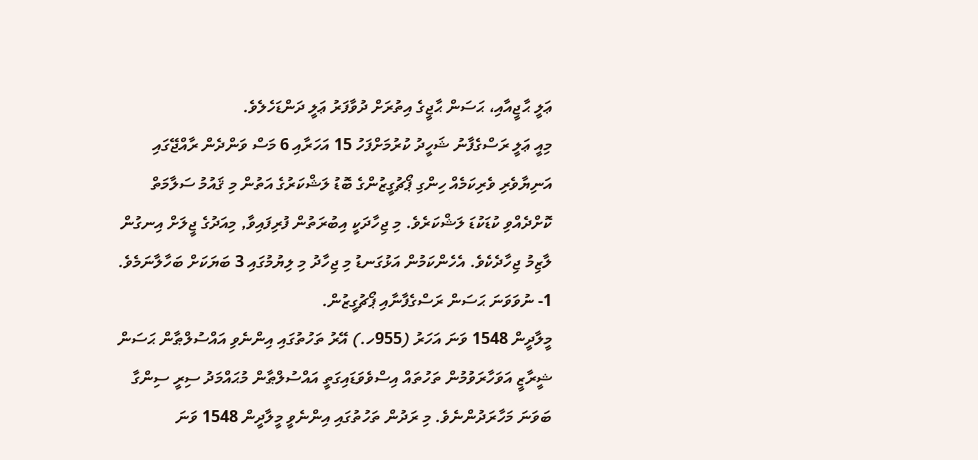ޢަލީ ޙާޖީއާއި، ޙަސަން ޙާޖީގެ އިތުރަށް ދުވާފަރު ޢަލީ ދަންޑަހެލެވެ.
މިއީ ޢަލީ ރަސްގެފާނު ޝަހީދު ކުރުމަށްފަހު 15 އަހަރާއި 6 މަސް ވަންދެން ރާއްޖޭގައި އަނިޔާވެރި ވެރިކަމެއް ހިންގި ޕޯޗުގީޒުންގެ ބޮޑު ލަޝްކަރުގެ އަތުން މި ޤައުމު ސަލާމަތް ކޮށްދެއްވި ކުޑަކުޑަ ލަޝްކަރެވެ. މި ޖިހާދަކީ އިބުރަތުން ފުރިފައިވާ, މިއަދުގެ ޖީލަށް އިނގުން ލާޒިމު ޖިހާދެކެވެ. އެހެންކަމުން އަޅުގަނޑު މި ޖިހާދު މި ލިޔުމުގައި 3 ބަޔަކަށް ބަހާލާނަމެވެ.
1- ނުވަވަނަ ޙަސަން ރަސްގެފާނާއި ޕޯޗުގީޒުން.
މީލާދީން 1548 ވަނަ އަހަރު (955ހ.) އޭރު ތަހުތުގައި އިންނެވި އައްސުލްޠާން ޙަސަން ޝީރާޒީ އަވަހާރަވުމުން ތަހުތައް އިސްވެވަޑައިގަތީ އައްސުލްޠާން މުޙައްމަދު ސިރީ ސިންގާ ބަވަނަ މަހާރަދުންނެވެ. މި ރަދުން ތަހުތުގައި އިންނެވީ މީލާދީން 1548 ވަނަ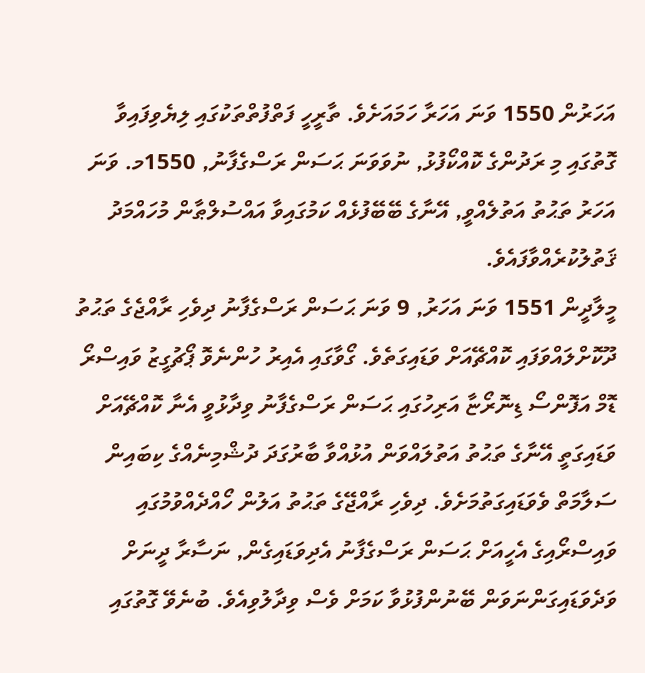އަހަރުން 1550 ވަނަ އަހަރާ ހަމައަށެވެ. ތާރީހީ ފަތްފުތްތަކުގައި ލިޔެވިފައިވާ ގޮތުގައި މި ރަދުންގެ ކޮއްކޯފުޅު, ނުވަވަނަ ޙަސަން ރަސްގެފާނު, 1550މ. ވަނަ އަހަރު ތަޙުތު އަތުލެއްވީ, އޭނާގެ ބޭބޭފުޅެއް ކަމުގައިވާ އައްސުލްޠާން މުހައްމަދު ޤަތުލުކުރެއްވާފައެވެ.
މީލާދީން 1551 ވަނަ އަހަރު, 9 ވަނަ ޙަސަން ރަސްގެފާނު ދިވެހި ރާއްޖެގެ ތަޙުތު ދޫކޮށްލައްވަފައި ކޮއްޗޭއަށް ވަޑައިގަތެވެ. ގޯވާގައި އެއިރު ހުންނެވޮ ޕޯޗުގީޒު ވައިސްރޯ ޑޮމް އަފޮންސޯ ޑިނޮރޯޏާ އަރިހުގައި ޙަސަން ރަސްގެފާނު ވިދާޅުވީ އެނާ ކޮއްޗޭއަށް ވަޑައިގަތީ އޭނާގެ ތަޙުތު އަތުލައްވަން އުޅުއްވާ ބާރުގަދަ ދުޝްމިނެއްގެ ކިބައިން ސަލާމަތް ވެވަޑައިގަތުމަށެވެ. ދިވެހި ރާއްޖޭގެ ތަޙުތު އަލުން ހޯއްދެއްވުމުގައި ވައިސްރޯއިގެ އެހީއަށް ޙަސަން ރަސްގެފާނު އެދިވަޑައިގެން, ނަސާރާ ދީނަށް ވަދެވަޑައިގަންނަވަން ބޭނުންފުޅުވާ ކަމަށް ވެސް ވިދާލުވިއެވެ. ބުނެވޭ ގޮތުގައި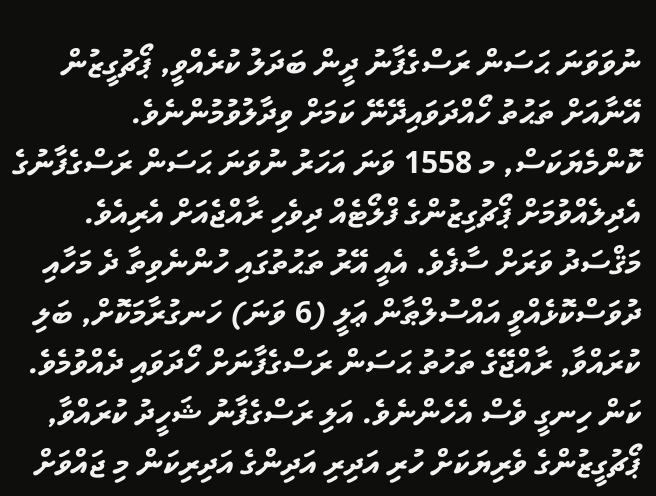ނުވަވަނަ ޙަސަން ރަސްގެފާނު ދީން ބަދަލު ކުރެއްވީ, ޕޯޗުގީޒުން އޭނާއަށް ތަޙުތު ހޯއްދަވައިދޭނޭ ކަމަށް ވިދާލުވުމުންނެވެ.
ކޮންމެޔަކަސް, މ 1558 ވަނަ އަހަރު ނުވަނަ ޙަސަން ރަސްގެފާނުގެ އެދިލެއްވުމަށް ޕޯޗުގިޒުންގެ ފްލޯޓެއް ދިވެހި ރާއްޖެއަށް އެރިއެވެ. މަޤްސަދު ވަރަށް ސާފެވެ. އެއީ އޭރު ތަޙުތުގައި ހުންނެވިތާ ދެ މަހާއި ދުވަސްކޮޅެއްވީ އައްސުލްޠާން ޢަލީ (6 ވަނަ) ހަނގުރާމަކޮށް, ބަލި ކުރައްވާ, ރާއްޖޭގެ ތަހުތު ޙަސަން ރަސްގެފާނަށް ހޯދަވައި ދެއްވުމެވެ. ކަން ހިނގީ ވެސް އެހެންނެވެ. އަލި ރަސްގެފާނު ޝަހީދު ކުރައްވާ, ޕޯޗުގީޒުންގެ ވެރިޔަކަށް ހުރި އަދިރި އަދިންގެ އަދިރިކަން މި ޖައްވަށް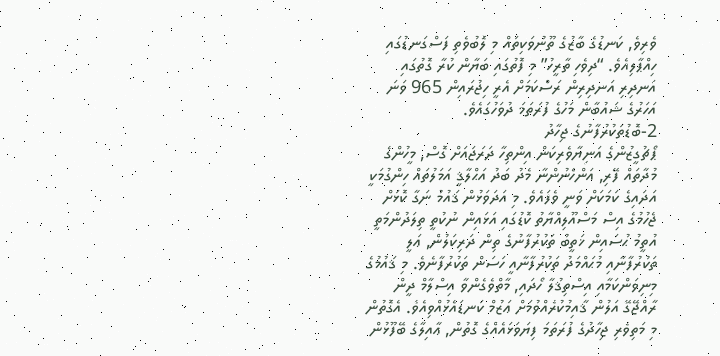ވެރިވެ, ކަނޑުގެ ބާޒުގެ ތޫނުވަކިތައް މި ލޮބުވެތި ފަސްގަނޑުގައި ހިއްޕާލިއެވެ. “ދިވެހި ތާރީހު” މި ފޮތުގައި ބަޔާން ކުރާ ގޮތުގައި އަނދިރި އަނދިރިން ރަސްކަމަށް އެރީ ހިޖުރައިން 965 ވަނަ އަހަރުގެ ޝައުބާން މަހުގެ ފުރަތަމަ ދުވަހުގައެވެ.
2-ބޮޑުތަކުރުފާނުގެ ޖިހާދު
ޕޯޗުގީޒުންގެ އަނިޔާވެރިކަން އިންތިހާ ދަރަޖައަށް ގޮސް, މީހުންގެ މުދާތައް ފޭރި, އަންހެނުންނާ މެދު ބަދު އަޙްލާޤީ އަމަލުތައް ހިންގުމަކީ އަދައިގެ ކަމަކަށް ވަނީ ވެފައެވެ. މި އަދަވަޅުން ޤައުމު ނަގާ ކޮޅަށް ޖެހުމުގެ އިސް މަސްއޫލިއްޔާތު ކޮޑުގައި އަޅައިން ނުކުތީ ތިލަދުންމަތީ އުތީމު ޙުސައިން ޚަތީބު ތަކުރުފާނުގެ ތިން ދަރިކަލުން, ޢަލީ ތަކުރުފާނާއި މުޙައްމަދު ތަކުރުފާނާއީ ހަސަން ތަކުރުފާނެވެ. މި ޤައުމުގެ މިނިވަންކަމާއި އިސްތިޤުލާ ހޯދައި, މާތްވެގެންވާ އިސްލާމް ދީން ރާއްޖޭގޭ އަލުން ޤާއިމުކުރެއްވުމަށް ޢަޒުމް ކަނޑައެޅުއްވިއެވެ. އެގޮތުން މި މަތިވެރި ޖިހާދުގެ ފުރަތަމަ ފިޔަވަޅައެއްގެ ގޮތުން, ޢާއިލާގެ ބޭފޫޅުން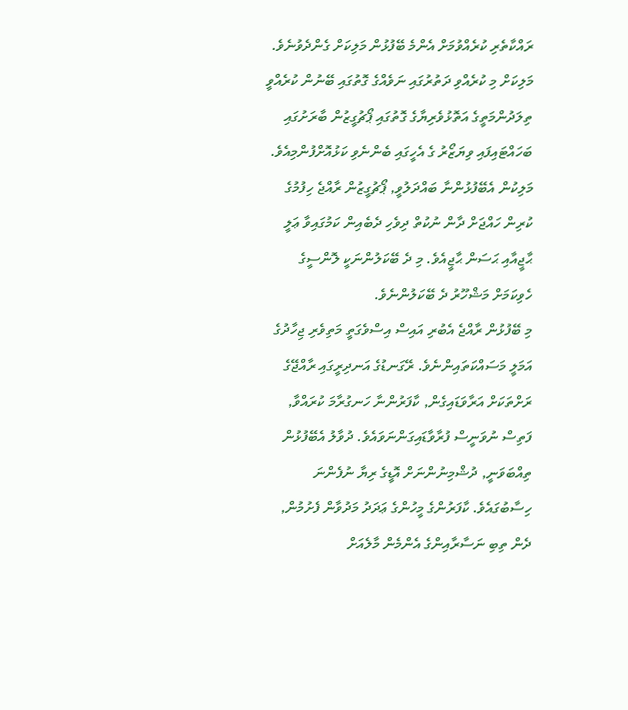ރައްކާތެރި ކުރެއްވުމަށް އެންމެ ބޭފުޅުން މަލިކަށް ގެންދެވުނެވެ. މަލިކަށް މި ކުރެއްވި ދަތުރުގައި ނަވެއްގެ ގޮތުގައި ބޭނުން ކުރެއްވީ ތިލަދުންމަތީގެ އަތޮޅުވެރިޔާގެ ގޮތުގައި ޕޯޗުގީޒުން ބާރަށުގައި ބަހައްޓައިފައި ވިޔަޒޯރު ގެ އެހީގައި ބެންނެވި ކަޅުއޮށްފުންމިއެވެ.
މަލިކުން އެބޭފުޅުންނާ ބައްދަލުވީ, ޕޯޗުގީޒުން ރާއްޖެ ހިފުމުގެ ކުރިން ހައްޖަށް ދާން ނުކުތް ދިވެހި ދެބެއިން ކަމުގައިވާ ޢަލީ ޙާޖީއާއި ޙަސަން ޙާޖީއެވެ. މި ދެ ބޭކަލުންނަކީ ލޮންސީގެ ހެވިކަމަށް މަޝްހޫރު ދެ ބޭކަލުންނެވެ.
މި ބޭފުޅުން ރާއްޖެ އެބުރި އައިސް އިސްވެގަތީ މަތިވެރި ޖިހާދުގެ އަމަލީ މަސައްކަތައިންނެވެ. ރޭގަނޑުގެ އަނދިރީގައި ރާއްޖޭގެ ރަށްތަކަށް އަރާވަޑައިގެން, ކާފަރުންނާ ހަނގުރާމަ ކުރައްވާ, ފަތިސް ނުވަނީސް ފުރާވާޑައިގަންނަވައެވެ. ދުވާލު އެބޭފުޅުން ތިއްބަވަނީ, ދުޝްމިނުންނަށް އޮޑީގެ ރިޔާ ނުފެންނަ ހިސާބުގައެވެ. ކާފަރުންގެ މީހުންގެ ޢަދަދު މަދުވާން ފެށުމުން, ދެން ތިބި ނަސާރާއިންގެ އެންމެން މާލެއަށް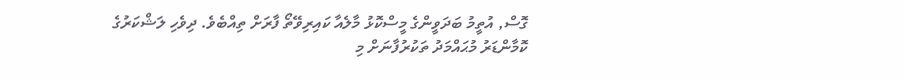ގޮސް, އުތީމު ބަދަވީންގެ މީސްކޮޅު މާލެއާ ކައިރިވޭތޯ ފާރަށް ތިއްބެވެ. ދިވެހި ލަޝްކަރުގެ ކޮމާންޑަރު މުޙައްމަދު ތަކުރުފާނަށް މި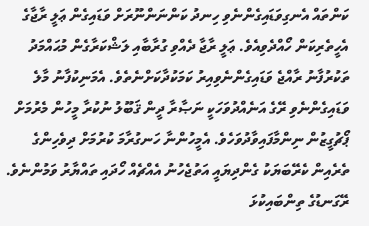ކަންތައް އެނގިވަޑައިގެންނެވި ހިނދު ކަންނަންނޫރަށް ވަޑައިގެން ޢަލީ ރާޖާގެ އެހީތެރިކަން ހޯއްދެވިއެވެ. ޢަލީ ރާޖާ ދެއްވި ގުރާބާއި ލަޝްކަރާގެން މުޙައްމަދު ތަކުރުފާނު ރާއްޖެ ވަޑައިގެންނެވިއިރު ކަމަކުދާކަށްނެތެވެ. އެމަނިކުފާނު މާލެ ވަޑައިގެންނެވި ރޭގެ އަނެއްދުވަހަކީ ނަޞާރާ ދީން ޤަބޫލު ނުކުރާ މީހުން މެރުމަށް ޕޯޗުގީޒުން ނިންމާފައިވާދުވަހެވެ. އެމީހުންނާ ހަނގުރާމަ ކުރުމަށް ދިވެހިންގެ ތެރެއިން ކެރޭބަޔަކު ގެންދިޔައީ އަތުޖެހުނު އެއްޗެއް ހޯދައި ތައްޔާރު ވަމުންނެވެ.
ރޭގަނޑުގެ ތިންބައިކުޅަ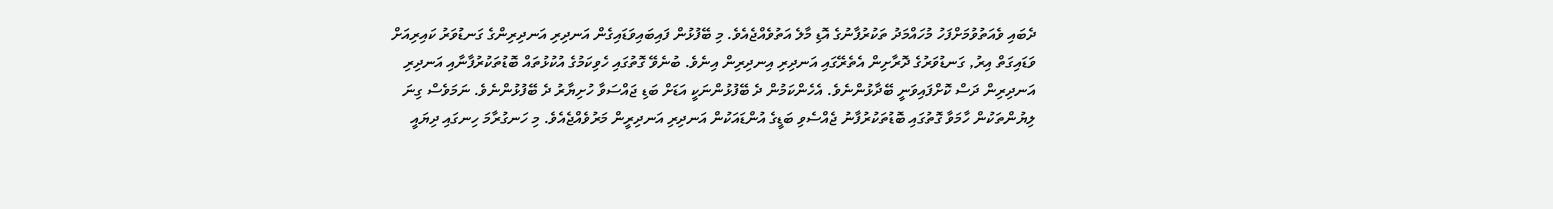ދެބައި ވެއަތުވުމަށްފަހު މުހައްމަދު ތަކުރުފާނުގެ އޮޑި މާލެ އަތުވެއްޖެއެވެ. މި ބޭފުޅުން ފައިބައިވަޑައިގެން އަނދިރި އަނދިރިންގެ ގަނޑުވަރު ކައިރިއަށް ވަޑައިގަތް އިރު, ގަނޑުވަރުގެ ދޮރާށިން އެތެރޭގައި އަނދިރި އިނދިރިން އިނެވެ. ބުނެވޭ ގޮތުގައި ހެވިކަމުގެ އުކުޅުތައް ބޮޑުތަކުރުފާނާއި އަނދިރި އަނދިރިން ދަސް ކޮށްފައިވަނީ ބޭދާޅުންނެވެ. އެހެންކަމުން ދެ ބޭފުޅުންނަކީ އަޑަށް ބަޑި ޖައްސަވާ ހުށިޔާރު ދެ ބޭފުޅުންނެވެ. ނަމަވެސް ގިނަ ލިޔުންތަކުން ހާމަވާ ގޮތުގައި ބޮޑުތަކުރުފާނު ޖެއްސެވި ބަޑީގެ އުންޑައަކުން އަނދިރި އަނދިރީން މަރުވެއްޖެއެވެ. މި ހަނގުރާމަ ހިނގައި ދިޔައީ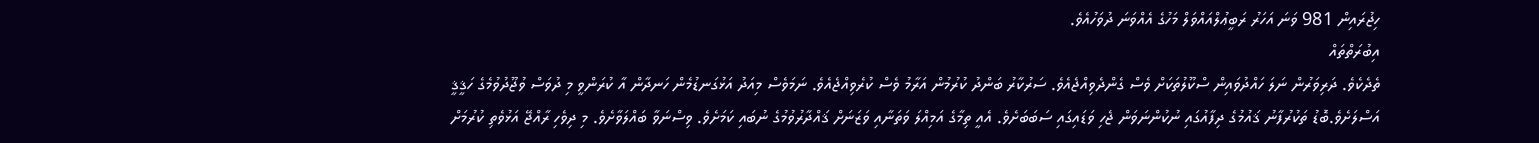ހިޖުރައިން 981 ވަނަ އަހަރު ރަބީޢުލްއައްވަލް މަހުގެ އެއްވަނަ ދުވަހުއެވެ.
އިބުރަތްތައް
ތެދެކެވެ. ދަރިވަރުން ނަލަ ހައްދުވައިން ސްކޫލުތަކަށް ވެސް ގެންދެވިއްޖެއެވެ. ސަރުކާރު ބަންދު ކުރުމުން އަރާމު ވެސް ކުރެވިއްޖެއެވެ. ނަމަވެސް މިއަދު އަޅުގަނޑުމެން ހަނދާން އާ ކުރަންވީ މި ދުވަސް ވުޖޫދުވުމެގެ ހަޤީޤީ އަސްލަށެވެ.ބޮޑު ތަކުރުފާނު ޤައުމުގެ ދިފާއުގައި ނުކުންނަވަން ޖެހި ވަޑައިގައި ސަބަބަށެވެ. އެއީ ތިމާގެ އަމިއްލަ ވަތަނާއި ވަޒަނަށް ޤައްދާރުވުމުގެ ނުބައި ކަމަށެވެ. ވިސްނަވާ ބައްލަވާށެވެ. މި ދިވެހި ރާއްޖޭ އަޅުވެތި ކުރުމަށް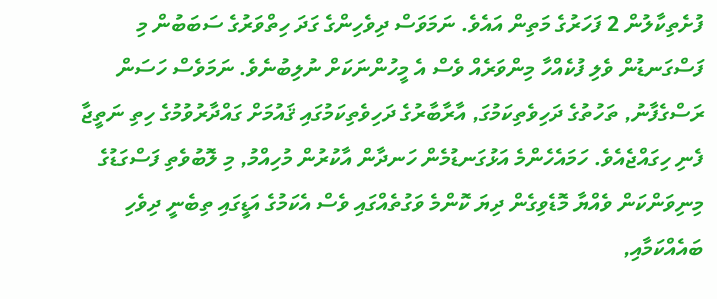ފުށެތިކާލުން 2 ފަހަރުގެ މަތިން އައެވެ. ނަމަވަސް ދިވެހިންގެ ގަދަ ހިތްވަރުގެ ސަބަބުން މި ފަސްގަނޑުން ވެލި ފުކެއްހާ މިންވަރެއް ވެސް އެ މީހުންނަކަށް ނުލިބުނެވެ. ނަމަވެސް ހަސަން ރަސްގެފާނު, ތަހުތުގެ ދަހިވެތިކަމުގަ, އާރާބާރުގެ ދަހިވެތިކަމުގައި ޤައުމަށް ގައްދާރުވުމުގެ ހިތި ނަތީޖާ ފެނި ހިގައްޖެއެވެ. ހަމައެހެންމެ އަޅުގަނޑުމެން ހަނދާން އާކުރުން މުހިއްމު, މި ލޮބުވެތި ފަސްގަޑުގެ މިނިވަންކަން ވެއްޔާ މޮޑެވިގެން ދިޔަ ކޮންމެ ވަގުތެއްގައި ވެސް އެކަމުގެ އަޑީގައި ތިބެނީ ދިވެހި ބައެއްކަމާއި,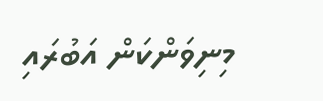މިނިވަންކަން އަބުރައި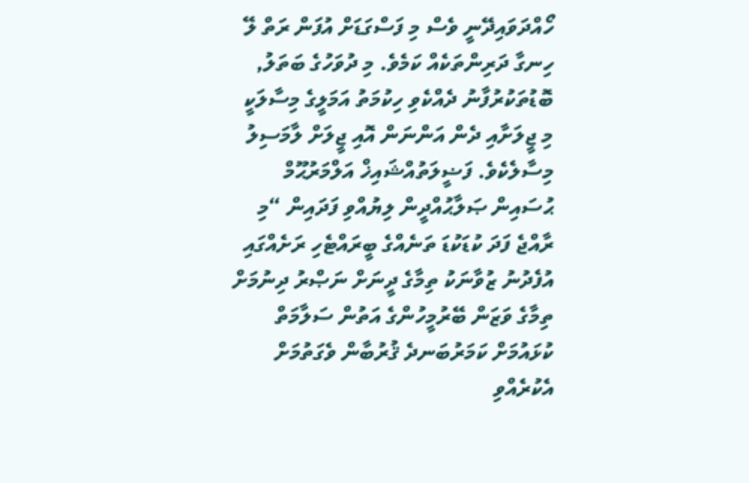ހޯއްދަވައިދޭނީ ވެސް މި ފަސްގަޑަށް އުފަން ރަތް ލޭ ހިނގާ ދަރިންތަކެއް ކަމެވެ. މި ދުވަހުގެ ބަތަލު, ބޮޑުތަކުރުފާނު ދެއްކެވި ހިކުމަތު އަމަލީގެ މިސާލަކީ މި ޖީލަށާއި ދެން އަންނަން އޮއި ޖީލަށް ލާމަސިލު މިސާލެކެވެ. ފަޟީލަތުއްޝައިޚް އަލްމަރުޙޫމް ޙުސައިން ޞަލާޙުއްދީން ލިޔުއްވި ފަދައިން “މި ރާއްޖެ ފަދަ ކުޑަކުޑަ ތަނެއްގެ ބީރައްޓެހި ރަށެއްގައި އުފެދުނު ޒުވާނަކު ތިމާގެ ދީނަށް ނަޞްރު ދިނުމަށް ތިމާގެ ވަޒަން ބޭރުމީހުންގެ އަތުން ސަލާމަތް ކުޅައުމަށް ކަމަރުބަނދެ ޤުރުބާން ވެގަތުމަށް އެކުރެއްވި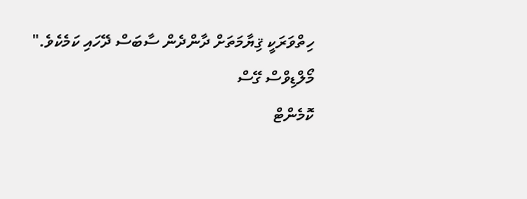ހިތްވަރަކީ ޤިޔާމަތަށް ދާންދެން ސާބަސް ދޭހައި ކަމެކެވެ."
މޯލްޑިވްސް ގޭސް
ކޮމެންޓް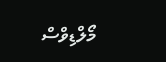މޯލްޑިވްސް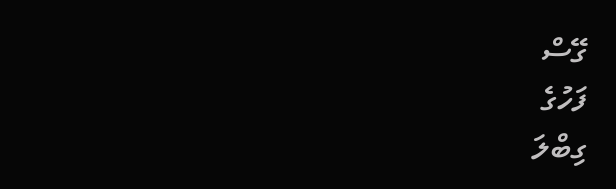ގޭސް
ފަހުގެ
ގިބްލަ